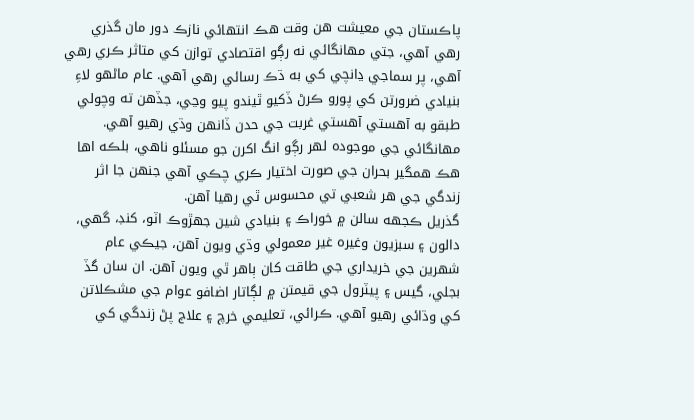پاڪستان جي معيشت هن وقت هڪ انتهائي نازڪ دور مان گذري رهي آهي، جتي مهانگائي نه رڳو اقتصادي توازن کي متاثر ڪري رهي آهي، پر سماجي ڍانچي کي به ڌڪ رسائي رهي آهي. عام ماڻهو لاءِ بنيادي ضرورتن کي پورو ڪرڻ ڏکيو ٿيندو پيو وڃي، جڏهن ته وچولي طبقو به آهستي آهستي غربت جي حدن ڏانهن وڌي رهيو آهي. مهانگائي جي موجوده لهر رڳو انگ اکرن جو مسئلو ناهي، بلڪه اها هڪ همگير بحران جي صورت اختيار ڪري چڪي آهي جنهن جا اثر زندگي جي هر شعبي تي محسوس ٿي رهيا آهن.
گذريل ڪجهه سالن ۾ خوراڪ ۽ بنيادي شين جهڙوڪ اٽو، کنڊ، گهي، دالون ۽ سبزيون وغيره غير معمولي وڌي ويون آهن، جيڪي عام شهرين جي خريداري جي طاقت کان ٻاهر ٿي ويون آهن. ان سان گڏ بجلي، گيس ۽ پيٽرول جي قيمتن ۾ لڳاتار اضافو عوام جي مشڪلاتن کي وڌائي رهيو آهي. ڪرائي، تعليمي خرچ ۽ علاج پڻ زندگي کي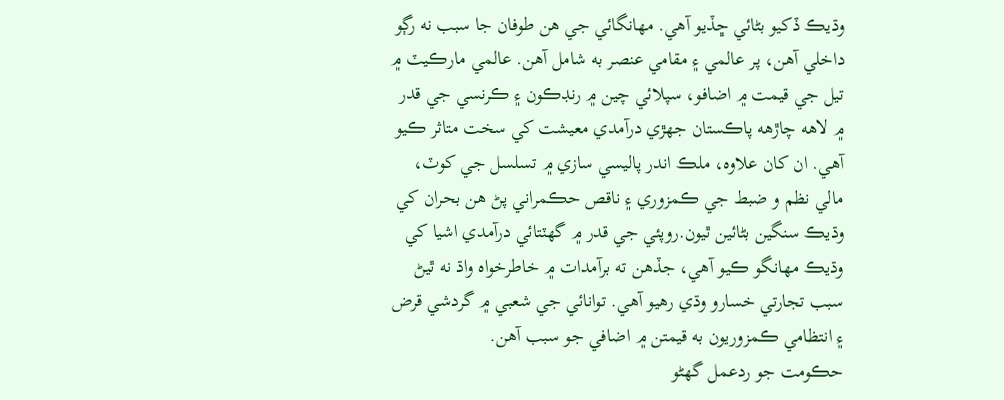وڌيڪ ڏکيو بڻائي ڇڏيو آهي. مهانگائي جي هن طوفان جا سبب نه رڳو داخلي آهن، پر عالمي ۽ مقامي عنصر به شامل آهن. عالمي مارڪيٽ ۾ تيل جي قيمت ۾ اضافو، سپلائي چين ۾ رنڊڪون ۽ ڪرنسي جي قدر ۾ لاهه چاڙهه پاڪستان جهڙي درآمدي معيشت کي سخت متاثر ڪيو آهي. ان کان علاوه، ملڪ اندر پاليسي سازي ۾ تسلسل جي کوٽ، مالي نظم و ضبط جي ڪمزوري ۽ ناقص حڪمراني پڻ هن بحران کي وڌيڪ سنگين بڻائين ٿيون.روپئي جي قدر ۾ گهٽتائي درآمدي اشيا کي وڌيڪ مهانگو ڪيو آهي، جڏهن ته برآمدات ۾ خاطرخواه واڌ نه ٿيڻ سبب تجارتي خسارو وڌي رهيو آهي. توانائي جي شعبي ۾ گردشي قرض ۽ انتظامي ڪمزوريون به قيمتن ۾ اضافي جو سبب آهن.
حڪومت جو ردعمل گهڻو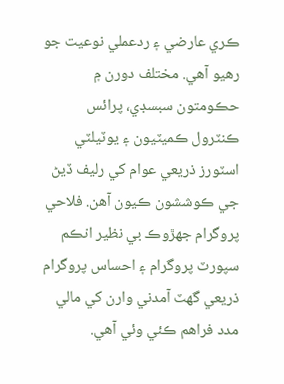ڪري عارضي ۽ ردعملي نوعيت جو رهيو آهي. مختلف دورن ۾ حڪومتون سبسڊي، پرائس ڪنٽرول ڪميٽيون ۽ يوٽيلٽي اسٽورز ذريعي عوام کي رليف ڏيڻ جي ڪوششون ڪيون آهن. فلاحي پروگرام جهڙوڪ بي نظير انڪم سپورٽ پروگرام ۽ احساس پروگرام ذريعي گهٽ آمدني وارن کي مالي مدد فراهم ڪئي وئي آهي.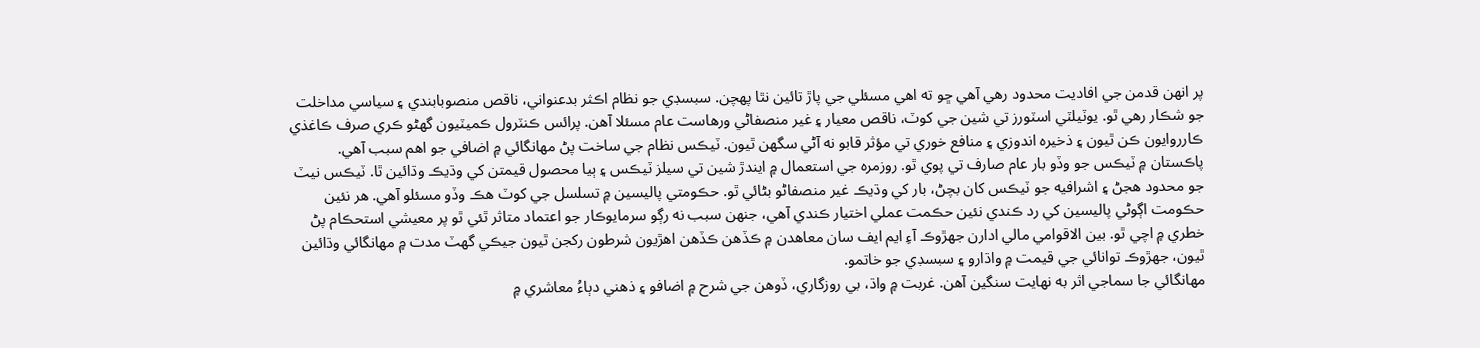پر انهن قدمن جي افاديت محدود رهي آهي ڇو ته اهي مسئلي جي پاڙ تائين نٿا پهچن. سبسڊي جو نظام اڪثر بدعنواني، ناقص منصوبابندي ۽ سياسي مداخلت جو شڪار رهي ٿو. يوٽيلٽي اسٽورز تي شين جي کوٽ، ناقص معيار ۽ غير منصفاڻي ورهاست عام مسئلا آهن. پرائس ڪنٽرول ڪميٽيون گهڻو ڪري صرف ڪاغذي ڪارروايون ڪن ٿيون ۽ ذخيره اندوزي ۽ منافع خوري تي مؤثر قابو نه آڻي سگهن ٿيون. ٽيڪس نظام جي ساخت پڻ مهانگائي ۾ اضافي جو اهم سبب آهي. پاڪستان ۾ ٽيڪس جو وڏو بار عام صارف تي پوي ٿو. روزمره جي استعمال ۾ ايندڙ شين تي سيلز ٽيڪس ۽ ٻيا محصول قيمتن کي وڌيڪ وڌائين ٿا. ٽيڪس نيٽ جو محدود هجڻ ۽ اشرافيه جو ٽيڪس کان بچڻ، بار کي وڌيڪ غير منصفاڻو بڻائي ٿو. حڪومتي پاليسين ۾ تسلسل جي کوٽ هڪ وڏو مسئلو آهي. هر نئين حڪومت اڳوڻي پاليسين کي رد ڪندي نئين حڪمت عملي اختيار ڪندي آهي، جنهن سبب نه رڳو سرمايوڪار جو اعتماد متاثر ٿئي ٿو پر معيشي استحڪام پڻ خطري ۾ اچي ٿو. بين الاقوامي مالي ادارن جهڙوڪ آءِ ايم ايف سان معاهدن ۾ ڪڏهن ڪڏهن اهڙيون شرطون رکجن ٿيون جيڪي گهٽ مدت ۾ مهانگائي وڌائين ٿيون، جهڙوڪ توانائي جي قيمت ۾ واڌارو ۽ سبسڊي جو خاتمو.
مهانگائي جا سماجي اثر به نهايت سنگين آهن. غربت ۾ واڌ، بي روزگاري، ڏوهن جي شرح ۾ اضافو ۽ ذهني دٻاءُ معاشري ۾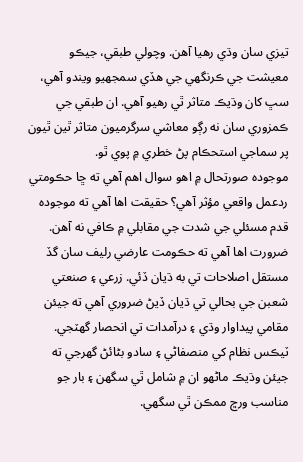تيزي سان وڌي رهيا آهن. وچولي طبقي، جيڪو معيشت جي ڪرنگهي جي هڏي سمجهيو ويندو آهي، سڀ کان وڌيڪ متاثر ٿي رهيو آهي. ان طبقي جي ڪمزوري سان نه رڳو معاشي سرگرميون متاثر ٿين ٿيون پر سماجي استحڪام پڻ خطري ۾ پوي ٿو.
موجوده صورتحال ۾ اهو سوال اهم آهي ته ڇا حڪومتي ردعمل واقعي مؤثر آهي؟ حقيقت اها آهي ته موجوده قدم مسئلي جي شدت جي مقابلي ۾ ڪافي نه آهن. ضرورت اها آهي ته حڪومت عارضي رليف سان گڏ مستقل اصلاحات تي به ڌيان ڏئي. زرعي ۽ صنعتي شعبن جي بحالي تي ڌيان ڏيڻ ضروري آهي ته جيئن مقامي پيداوار وڌي ۽ درآمدات تي انحصار گهٽجي. ٽيڪس نظام کي منصفاڻي ۽ سادو بڻائڻ گهرجي ته جيئن وڌيڪ ماڻهو ان ۾ شامل ٿي سگهن ۽ بار جو مناسب ورڇ ممڪن ٿي سگهي.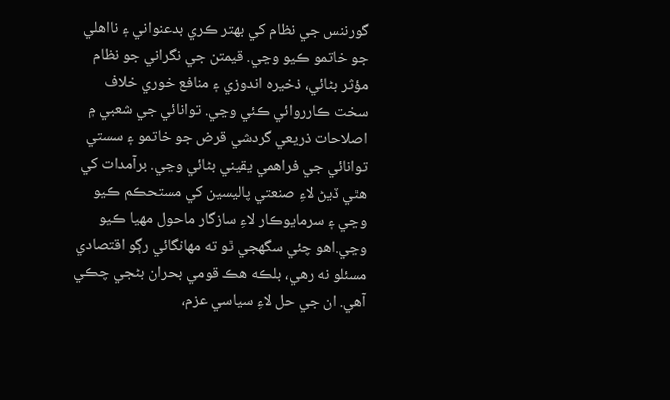گورننس جي نظام کي بهتر ڪري بدعنواني ۽ نااهلي جو خاتمو ڪيو وڃي. قيمتن جي نگراني جو نظام مؤثر بڻائي، ذخيره اندوزي ۽ منافع خوري خلاف سخت ڪارروائي ڪئي وڃي. توانائي جي شعبي ۾ اصلاحات ذريعي گردشي قرض جو خاتمو ۽ سستي توانائي جي فراهمي يقيني بڻائي وڃي. برآمدات کي هٿي ڏيڻ لاءِ صنعتي پاليسين کي مستحڪم ڪيو وڃي ۽ سرمايوڪار لاءِ سازگار ماحول مهيا ڪيو وڃي.اهو چئي سگهجي ٿو ته مهانگائي رڳو اقتصادي مسئلو نه رهي، بلڪه هڪ قومي بحران بڻجي چڪي آهي. ان جي حل لاءِ سياسي عزم،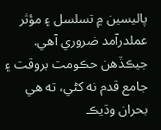پاليسين ۾ تسلسل ۽ مؤثر عملدرآمد ضروري آهي. جيڪڏهن حڪومت بروقت ۽ جامع قدم نه کڻي، ته هي بحران وڌيڪ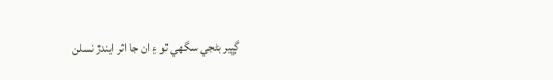ڳڀير بڻجي سگهي ٿو ۽ ان جا اثر ايندڙ نسلن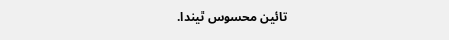تائين محسوس ٿيندا.